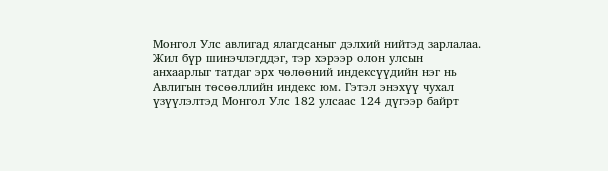Монгол Улс авлигад ялагдсаныг дэлхий нийтэд зарлалаа. Жил бүр шинэчлэгддэг, тэр хэрээр олон улсын анхаарлыг татдаг эрх чөлөөний индексүүдийн нэг нь Авлигын төсөөллийн индекс юм. Гэтэл энэхүү чухал үзүүлэлтэд Монгол Улс 182 улсаас 124 дүгээр байрт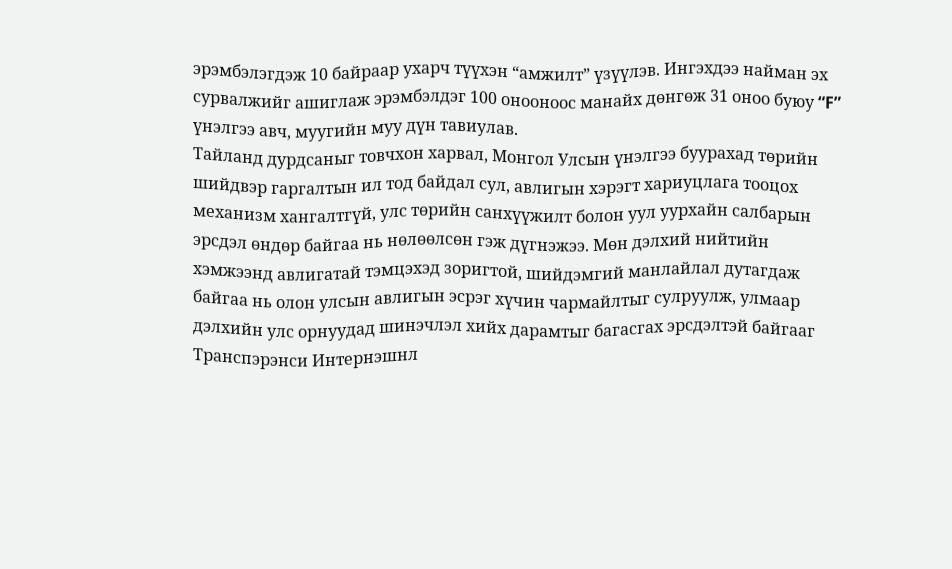эрэмбэлэгдэж 10 байраар ухарч түүхэн “амжилт” үзүүлэв. Ингэхдээ найман эх сурвалжийг ашиглаж эрэмбэлдэг 100 онооноос манайх дөнгөж 31 оноо буюу “F” үнэлгээ авч, муугийн муу дүн тавиулав.
Тайланд дурдсаныг товчхон харвал, Монгол Улсын үнэлгээ буурахад төрийн шийдвэр гаргалтын ил тод байдал сул, авлигын хэрэгт хариуцлага тооцох механизм хангалтгүй, улс төрийн санхүүжилт болон уул уурхайн салбарын эрсдэл өндөр байгаа нь нөлөөлсөн гэж дүгнэжээ. Мөн дэлхий нийтийн хэмжээнд авлигатай тэмцэхэд зоригтой, шийдэмгий манлайлал дутагдаж байгаа нь олон улсын авлигын эсрэг хүчин чармайлтыг сулруулж, улмаар дэлхийн улс орнуудад шинэчлэл хийх дарамтыг багасгах эрсдэлтэй байгааг Транспэрэнси Интернэшнл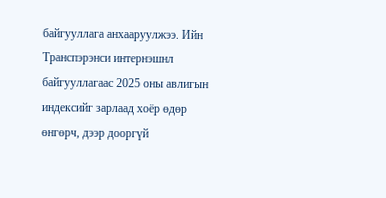байгууллага анхааруулжээ. Ийн Транспэрэнси интернэшнл байгууллагаас 2025 оны авлигын индексийг зарлаад хоёр өдөр өнгөрч, дээр дооргүй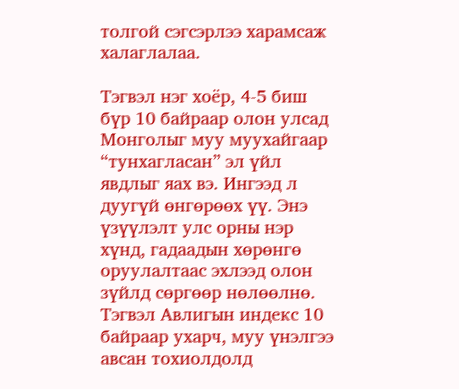толгой сэгсэрлээ харамсаж халаглалаа.

Тэгвэл нэг хоёр, 4-5 биш бүр 10 байраар олон улсад Монголыг муу муухайгаар “тунхагласан” эл үйл явдлыг яах вэ. Ингээд л дуугүй өнгөрөөх үү. Энэ үзүүлэлт улс орны нэр хүнд, гадаадын хөрөнгө оруулалтаас эхлээд олон зүйлд сөргөөр нөлөөлнө. Тэгвэл Авлигын индекс 10 байраар ухарч, муу үнэлгээ авсан тохиолдолд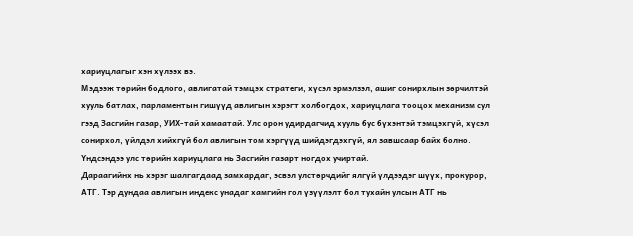хариуцлагыг хэн хүлээх вэ.
Мэдээж төрийн бодлого, авлигатай тэмцэх стратеги, хүсэл эрмэлзэл, ашиг сонирхлын зөрчилтэй хууль батлах, парламентын гишүүд авлигын хэрэгт холбогдох, хариуцлага тооцох механизм сул гээд Засгийн газар, УИХ-тай хамаатай. Улс орон удирдагчид хууль бус бүхэнтэй тэмцэхгүй, хүсэл сонирхол, үйлдэл хийхгүй бол авлигын том хэргүүд шийдэгдэхгүй, ял завшсаар байх болно. Үндсэндээ улс төрийн хариуцлага нь Засгийн газарт ногдох учиртай.
Дараагийнх нь хэрэг шалгагдаад замхардаг, эсвэл улстөрчдийг ялгүй үлдээдэг шүүх, прокурор, АТГ. Тэр дундаа авлигын индекс унадаг хамгийн гол үзүүлэлт бол тухайн улсын АТГ нь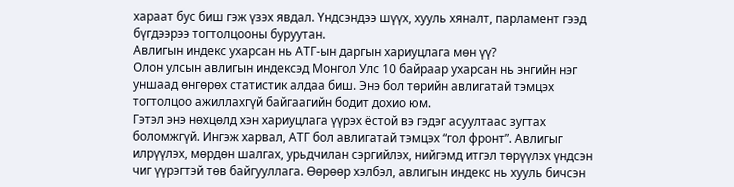хараат бус биш гэж үзэх явдал. Үндсэндээ шүүх, хууль хяналт, парламент гээд бүгдээрээ тогтолцооны буруутан.
Авлигын индекс ухарсан нь АТГ-ын даргын хариуцлага мөн үү?
Олон улсын авлигын индексэд Монгол Улс 10 байраар ухарсан нь энгийн нэг уншаад өнгөрөх статистик алдаа биш. Энэ бол төрийн авлигатай тэмцэх тогтолцоо ажиллахгүй байгаагийн бодит дохио юм.
Гэтэл энэ нөхцөлд хэн хариуцлага үүрэх ёстой вэ гэдэг асуултаас зугтах боломжгүй. Ингэж харвал, АТГ бол авлигатай тэмцэх “гол фронт”. Авлигыг илрүүлэх, мөрдөн шалгах, урьдчилан сэргийлэх, нийгэмд итгэл төрүүлэх үндсэн чиг үүрэгтэй төв байгууллага. Өөрөөр хэлбэл, авлигын индекс нь хууль бичсэн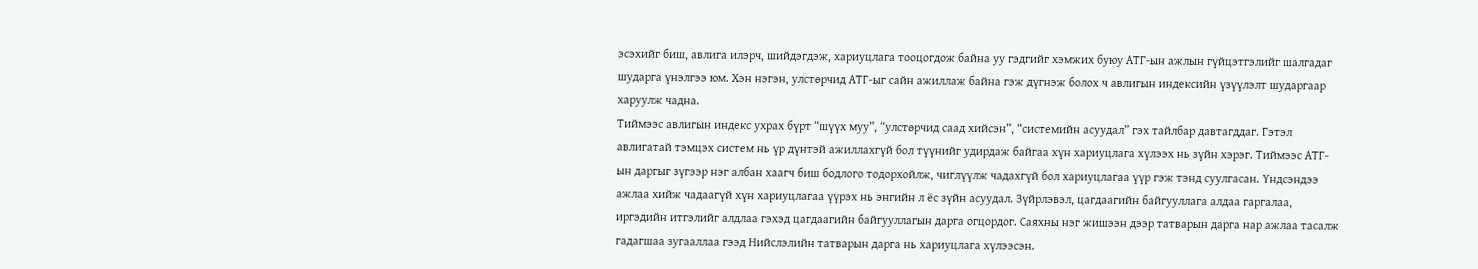эсэхийг биш, авлига илэрч, шийдэгдэж, хариуцлага тооцогдож байна уу гэдгийг хэмжих буюу АТГ-ын ажлын гүйцэтгэлийг шалгадаг шударга үнэлгээ юм. Хэн нэгэн, улстөрчид АТГ-ыг сайн ажиллаж байна гэж дүгнэж болох ч авлигын индексийн үзүүлэлт шударгаар харуулж чадна.
Тиймээс авлигын индекс ухрах бүрт “шүүх муу”, “улстөрчид саад хийсэн”, “системийн асуудал” гэх тайлбар давтагддаг. Гэтэл авлигатай тэмцэх систем нь үр дүнтэй ажиллахгүй бол түүнийг удирдаж байгаа хүн хариуцлага хүлээх нь зүйн хэрэг. Тиймээс АТГ-ын даргыг зүгээр нэг албан хаагч биш бодлого тодорхойлж, чиглүүлж чадахгүй бол хариуцлагаа үүр гэж тэнд суулгасан. Үндсэндээ ажлаа хийж чадаагүй хүн хариуцлагаа үүрэх нь энгийн л ёс зүйн асуудал. Зүйрлэвэл, цагдаагийн байгууллага алдаа гаргалаа, иргэдийн итгэлийг алдлаа гэхэд цагдаагийн байгууллагын дарга огцордог. Саяхны нэг жишээн дээр татварын дарга нар ажлаа тасалж гадагшаа зугааллаа гээд Нийслэлийн татварын дарга нь хариуцлага хүлээсэн.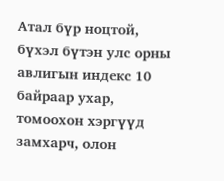Атал бүр ноцтой, бүхэл бүтэн улс орны авлигын индекс 10 байраар ухар, томоохон хэргүүд замхарч, олон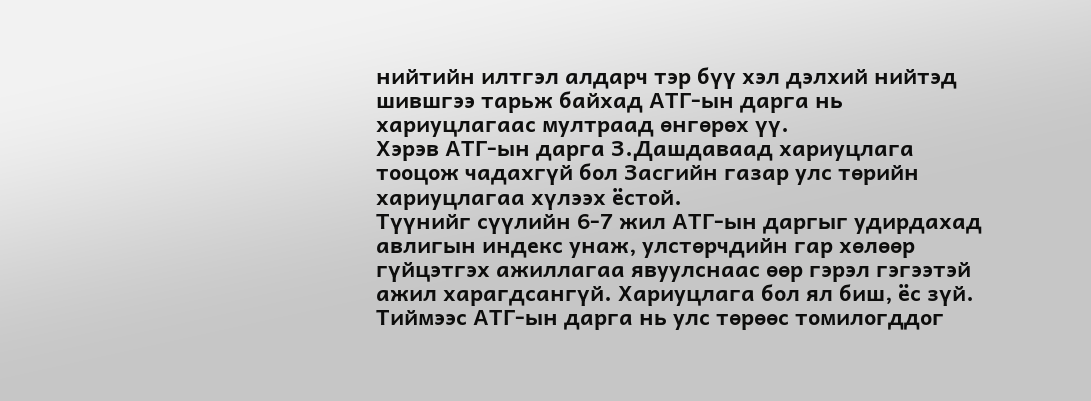нийтийн илтгэл алдарч тэр бүү хэл дэлхий нийтэд шившгээ тарьж байхад АТГ-ын дарга нь хариуцлагаас мултраад өнгөрөх үү.
Хэрэв АТГ-ын дарга З.Дашдаваад хариуцлага тооцож чадахгүй бол Засгийн газар улс төрийн хариуцлагаа хүлээх ёстой.
Түүнийг сүүлийн 6-7 жил АТГ-ын даргыг удирдахад авлигын индекс унаж, улстөрчдийн гар хөлөөр гүйцэтгэх ажиллагаа явуулснаас өөр гэрэл гэгээтэй ажил харагдсангүй. Хариуцлага бол ял биш, ёс зүй. Тиймээс АТГ-ын дарга нь улс төрөөс томилогддог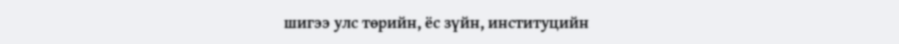шигээ улс төрийн, ёс зүйн, институцийн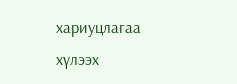хариуцлагаа хүлээх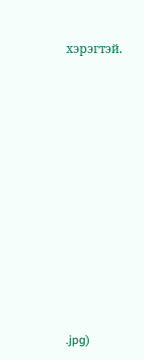хэрэгтэй.

















.jpg)